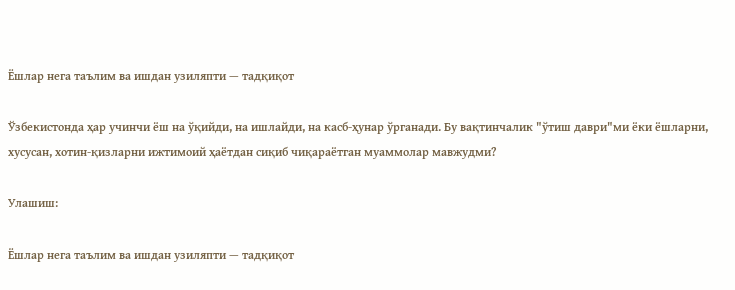Ёшлар нега таълим ва ишдан узиляпти — тадқиқот

Ўзбекистонда ҳар учинчи ёш на ўқийди, на ишлайди, на касб-ҳунар ўрганади. Бу вақтинчалик "ўтиш даври"ми ёки ёшларни, хусусан, хотин-қизларни ижтимоий ҳаётдан сиқиб чиқараётган муаммолар мавжудми?

Улашиш:

Ёшлар нега таълим ва ишдан узиляпти — тадқиқот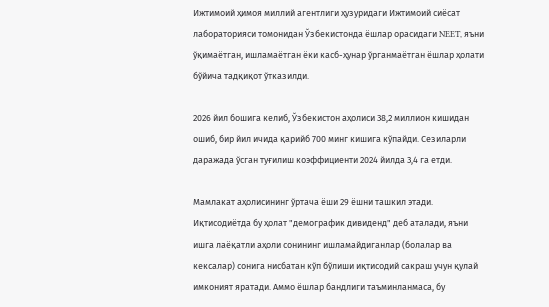Ижтимоий ҳимоя миллий агентлиги ҳузуридаги Ижтимоий сиёсат лабораторияси томонидан Ўзбекистонда ёшлар орасидаги NEET, яъни ўқимаётган, ишламаётган ёки касб-ҳунар ўрганмаётган ёшлар ҳолати бўйича тадқиқот ўтказилди.

2026 йил бошига келиб, Ўзбекистон аҳолиси 38,2 миллион кишидан ошиб, бир йил ичида қарийб 700 минг кишига кўпайди. Сезиларли даражада ўсган туғилиш коэффициенти 2024 йилда 3,4 га етди.

Мамлакат аҳолисининг ўртача ёши 29 ёшни ташкил этади. Иқтисодиётда бу ҳолат "демографик дивиденд" деб аталади, яъни ишга лаёқатли аҳоли сонининг ишламайдиганлар (болалар ва кексалар) сонига нисбатан кўп бўлиши иқтисодий сакраш учун қулай имконият яратади. Аммо ёшлар бандлиги таъминланмаса, бу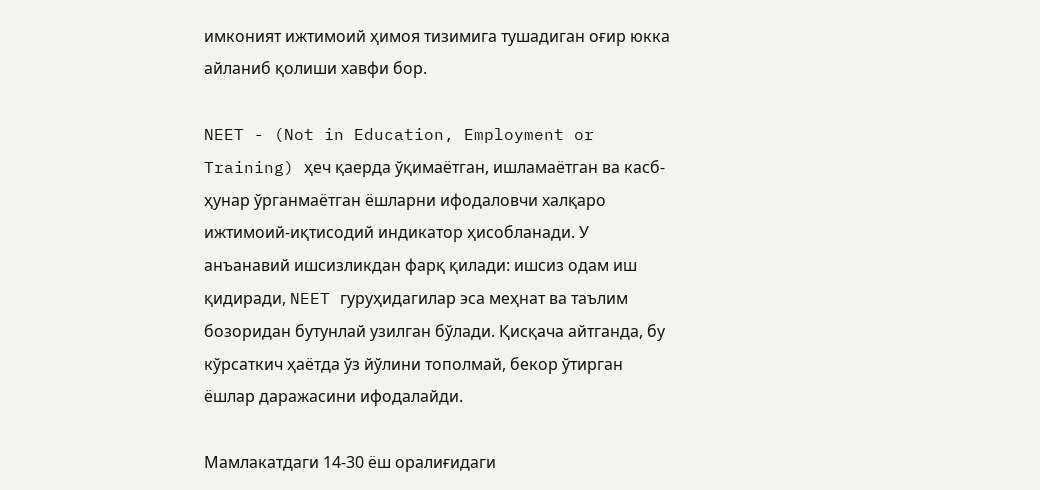имконият ижтимоий ҳимоя тизимига тушадиган оғир юкка айланиб қолиши хавфи бор.

NEET - (Not in Education, Employment or Training) ҳеч қаерда ўқимаётган, ишламаётган ва касб-ҳунар ўрганмаётган ёшларни ифодаловчи халқаро ижтимоий-иқтисодий индикатор ҳисобланади. У анъанавий ишсизликдан фарқ қилади: ишсиз одам иш қидиради, NEET гуруҳидагилар эса меҳнат ва таълим бозоридан бутунлай узилган бўлади. Қисқача айтганда, бу кўрсаткич ҳаётда ўз йўлини тополмай, бекор ўтирган ёшлар даражасини ифодалайди.

Мамлакатдаги 14-30 ёш оралиғидаги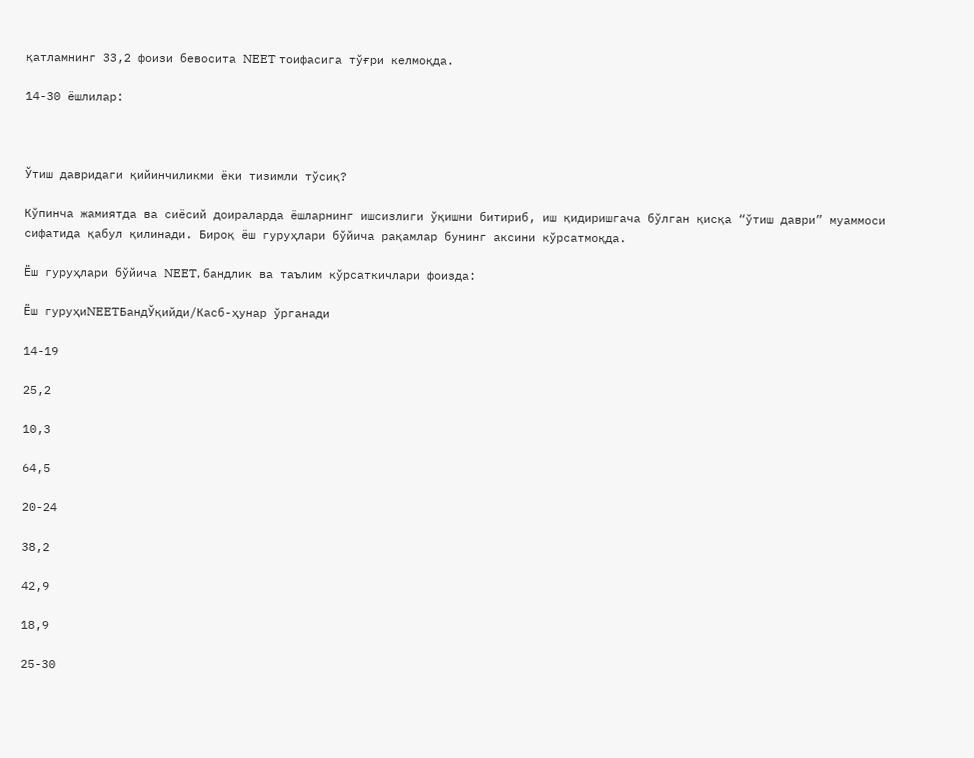қатламнинг 33,2 фоизи бевосита NEET тоифасига тўғри келмоқда.

14-30 ёшлилар:



Ўтиш давридаги қийинчиликми ёки тизимли тўсиқ?

Кўпинча жамиятда ва сиёсий доираларда ёшларнинг ишсизлиги ўқишни битириб, иш қидиришгача бўлган қисқа “ўтиш даври” муаммоси сифатида қабул қилинади. Бироқ ёш гуруҳлари бўйича рақамлар бунинг аксини кўрсатмоқда.

Ёш гуруҳлари бўйича NEET, бандлик ва таълим кўрсаткичлари фоизда:

Ёш гуруҳиNEETБандЎқийди/Касб-ҳунар ўрганади

14-19

25,2

10,3

64,5

20-24

38,2

42,9

18,9

25-30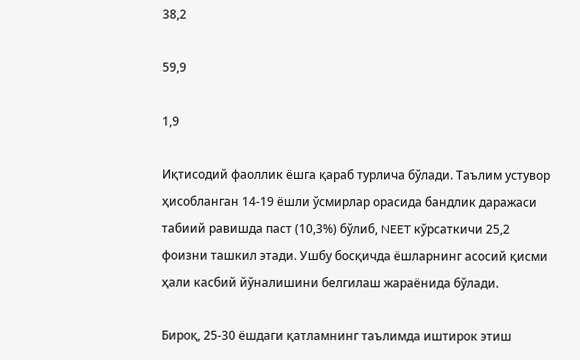38,2

59,9

1,9

Иқтисодий фаоллик ёшга қараб турлича бўлади. Таълим устувор ҳисобланган 14-19 ёшли ўсмирлар орасида бандлик даражаси табиий равишда паст (10,3%) бўлиб, NEET кўрсаткичи 25,2 фоизни ташкил этади. Ушбу босқичда ёшларнинг асосий қисми ҳали касбий йўналишини белгилаш жараёнида бўлади.

Бироқ, 25-30 ёшдаги қатламнинг таълимда иштирок этиш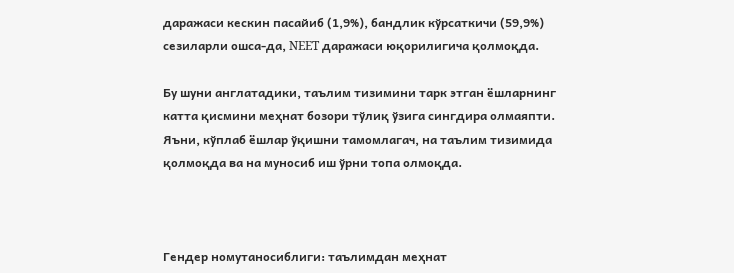даражаси кескин пасайиб (1,9%), бандлик кўрсаткичи (59,9%) сезиларли ошса-да, NEET даражаси юқорилигича қолмоқда.

Бу шуни англатадики, таълим тизимини тарк этган ёшларнинг катта қисмини меҳнат бозори тўлиқ ўзига сингдира олмаяпти. Яъни, кўплаб ёшлар ўқишни тамомлагач, на таълим тизимида қолмоқда ва на муносиб иш ўрни топа олмоқда.



Гендер номутаносиблиги: таълимдан меҳнат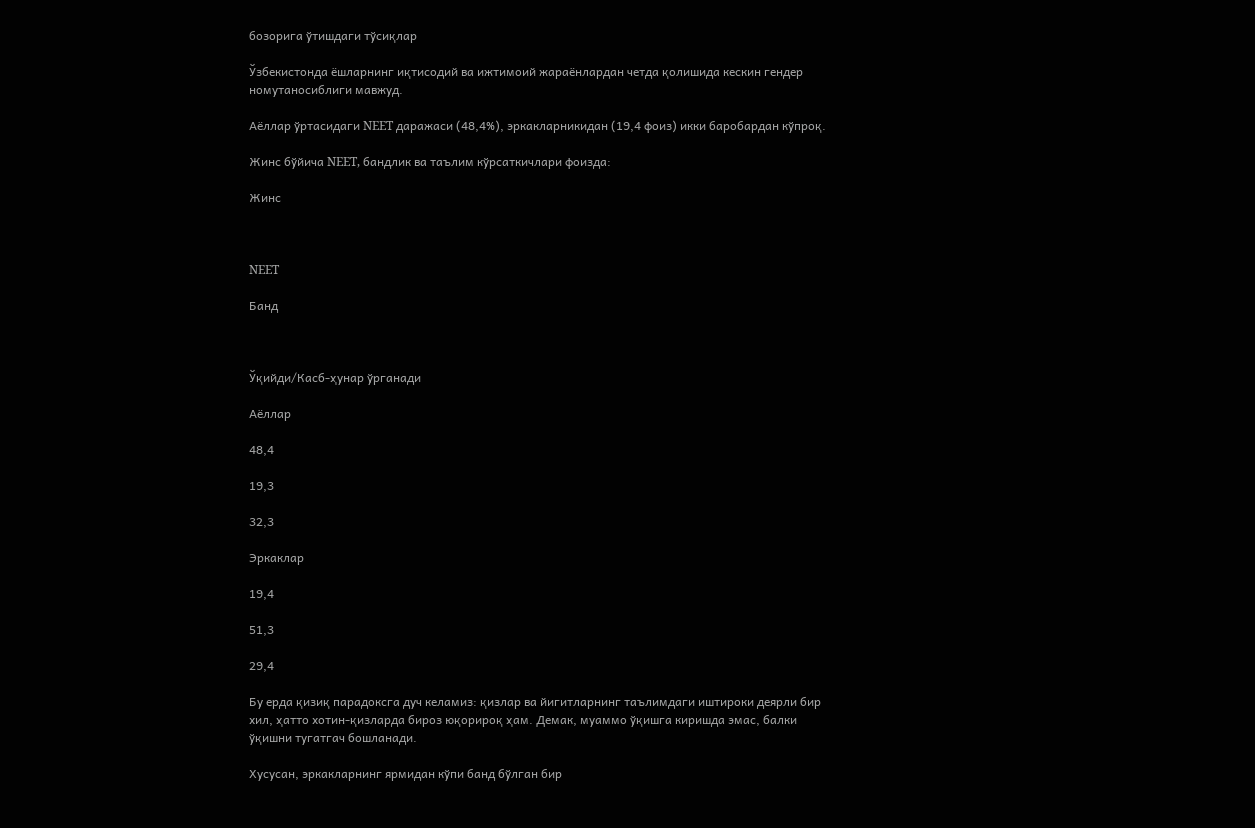бозорига ўтишдаги тўсиқлар

Ўзбекистонда ёшларнинг иқтисодий ва ижтимоий жараёнлардан четда қолишида кескин гендер номутаносиблиги мавжуд.

Аёллар ўртасидаги NEET даражаси (48,4%), эркакларникидан (19,4 фоиз) икки баробардан кўпроқ.

Жинс бўйича NEET, бандлик ва таълим кўрсаткичлари фоизда:

Жинс



NEET

Банд



Ўқийди/Касб-ҳунар ўрганади

Аёллар

48,4

19,3

32,3

Эркаклар

19,4

51,3

29,4

Бу ерда қизиқ парадоксга дуч келамиз: қизлар ва йигитларнинг таълимдаги иштироки деярли бир хил, ҳатто хотин-қизларда бироз юқорироқ ҳам. Демак, муаммо ўқишга киришда эмас, балки ўқишни тугатгач бошланади.

Хусусан, эркакларнинг ярмидан кўпи банд бўлган бир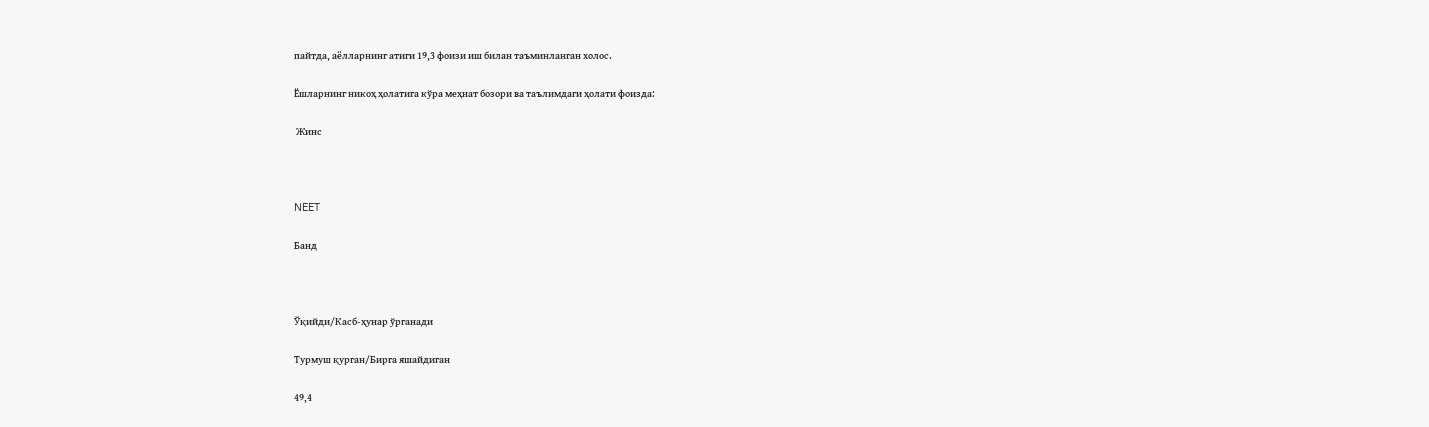пайтда, аёлларнинг атиги 19,3 фоизи иш билан таъминланган холос.

Ёшларнинг никоҳ ҳолатига кўра меҳнат бозори ва таълимдаги ҳолати фоизда:

 Жинс



NEET

Банд



Ўқийди/Касб-ҳунар ўрганади

Турмуш қурган/Бирга яшайдиган

49,4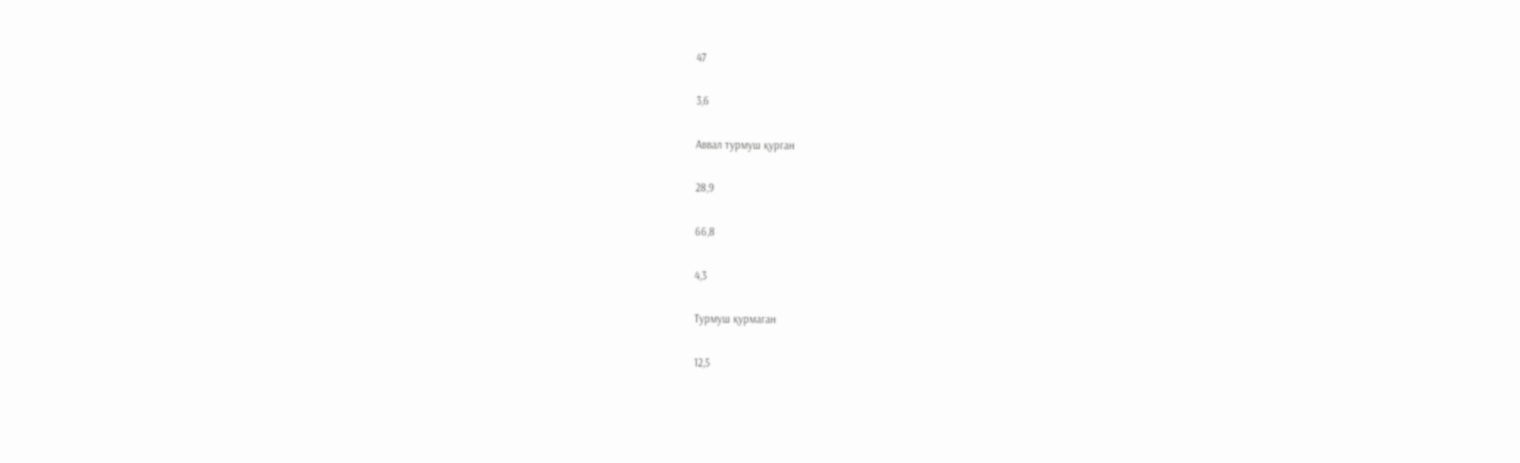47

3,6

Аввал турмуш қурган

28,9

66,8

4,3

Турмуш қурмаган

12,5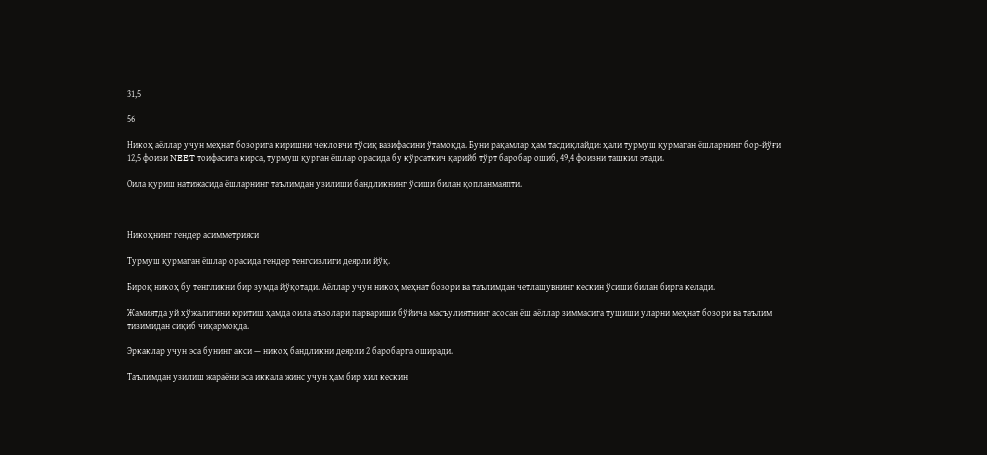31,5

56

Никоҳ аёллар учун меҳнат бозорига киришни чекловчи тўсиқ вазифасини ўтамоқда. Буни рақамлар ҳам тасдиқлайди: ҳали турмуш қурмаган ёшларнинг бор-йўғи 12,5 фоизи NEET тоифасига кирса, турмуш қурган ёшлар орасида бу кўрсаткич қарийб тўрт баробар ошиб, 49,4 фоизни ташкил этади.

Оила қуриш натижасида ёшларнинг таълимдан узилиши бандликнинг ўсиши билан қопланмаяпти.



Никоҳнинг гендер асимметрияси

Турмуш қурмаган ёшлар орасида гендер тенгсизлиги деярли йўқ.

Бироқ никоҳ бу тенгликни бир зумда йўқотади. Аёллар учун никоҳ меҳнат бозори ва таълимдан четлашувнинг кескин ўсиши билан бирга келади.

Жамиятда уй хўжалигини юритиш ҳамда оила аъзолари парвариши бўйича масъулиятнинг асосан ёш аёллар зиммасига тушиши уларни меҳнат бозори ва таълим тизимидан сиқиб чиқармоқда.

Эркаклар учун эса бунинг акси — никоҳ бандликни деярли 2 баробарга оширади.

Таълимдан узилиш жараёни эса иккала жинс учун ҳам бир хил кескин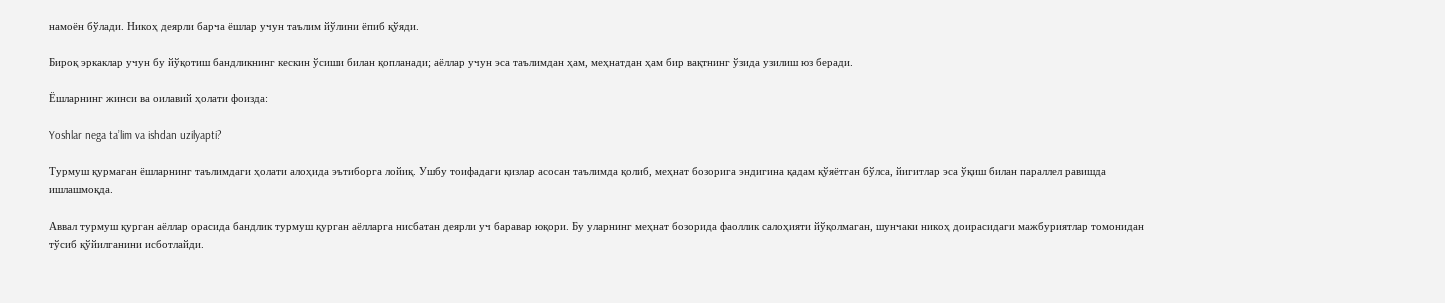намоён бўлади. Никоҳ деярли барча ёшлар учун таълим йўлини ёпиб қўяди.

Бироқ эркаклар учун бу йўқотиш бандликнинг кескин ўсиши билан қопланади; аёллар учун эса таълимдан ҳам, меҳнатдан ҳам бир вақтнинг ўзида узилиш юз беради.

Ёшларнинг жинси ва оилавий ҳолати фоизда:

Yoshlar nega ta’lim va ishdan uzilyapti?

Турмуш қурмаган ёшларнинг таълимдаги ҳолати алоҳида эътиборга лойиқ. Ушбу тоифадаги қизлар асосан таълимда қолиб, меҳнат бозорига эндигина қадам қўяётган бўлса, йигитлар эса ўқиш билан параллел равишда ишлашмоқда.

Аввал турмуш қурган аёллар орасида бандлик турмуш қурган аёлларга нисбатан деярли уч баравар юқори. Бу уларнинг меҳнат бозорида фаоллик салоҳияти йўқолмаган, шунчаки никоҳ доирасидаги мажбуриятлар томонидан тўсиб қўйилганини исботлайди.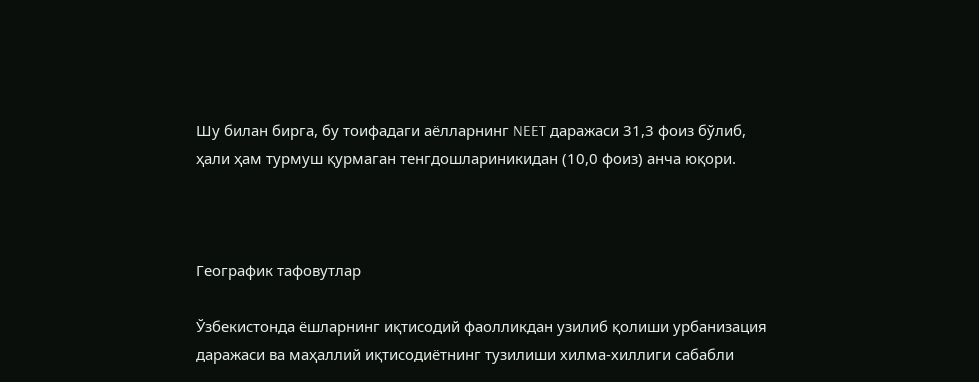Шу билан бирга, бу тоифадаги аёлларнинг NEET даражаси 31,3 фоиз бўлиб, ҳали ҳам турмуш қурмаган тенгдошлариникидан (10,0 фоиз) анча юқори.



Географик тафовутлар

Ўзбекистонда ёшларнинг иқтисодий фаолликдан узилиб қолиши урбанизация даражаси ва маҳаллий иқтисодиётнинг тузилиши хилма-хиллиги сабабли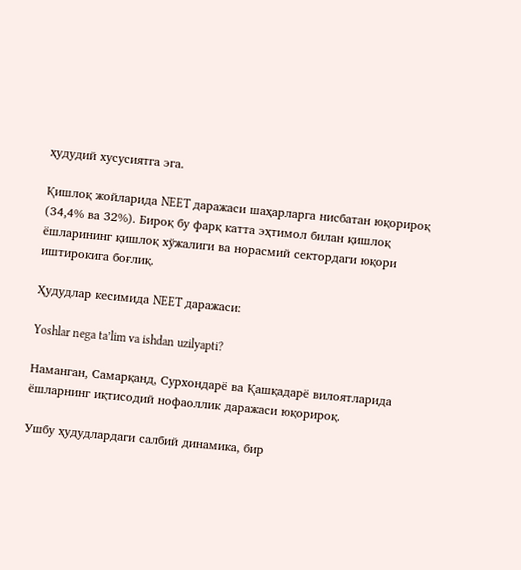ҳудудий хусусиятга эга.

Қишлоқ жойларида NEET даражаси шаҳарларга нисбатан юқорироқ (34,4% ва 32%). Бироқ бу фарқ катта эҳтимол билан қишлоқ ёшларининг қишлоқ хўжалиги ва норасмий сектордаги юқори иштирокига боғлиқ.

Ҳудудлар кесимида NEET даражаси:

Yoshlar nega ta’lim va ishdan uzilyapti?

Наманган, Самарқанд, Сурхондарё ва Қашқадарё вилоятларида ёшларнинг иқтисодий нофаоллик даражаси юқорироқ.

Ушбу ҳудудлардаги салбий динамика, бир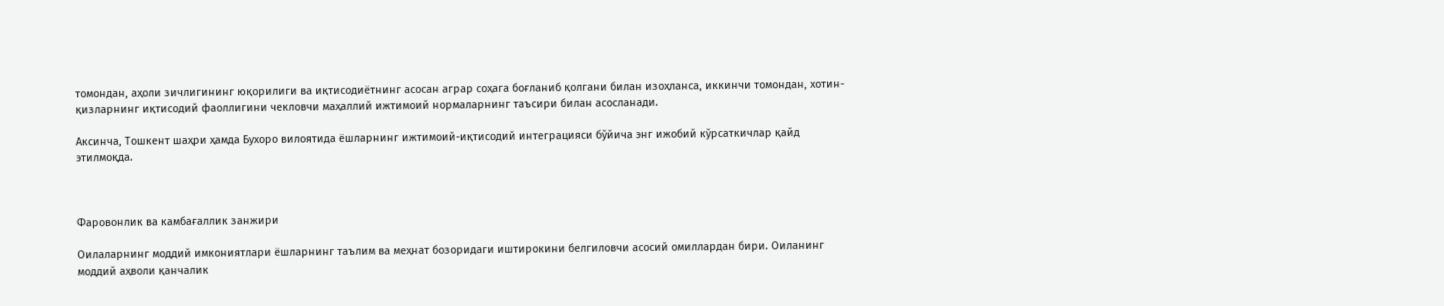томондан, аҳоли зичлигининг юқорилиги ва иқтисодиётнинг асосан аграр соҳага боғланиб қолгани билан изоҳланса, иккинчи томондан, хотин-қизларнинг иқтисодий фаоллигини чекловчи маҳаллий ижтимоий нормаларнинг таъсири билан асосланади.

Аксинча, Тошкент шаҳри ҳамда Бухоро вилоятида ёшларнинг ижтимоий-иқтисодий интеграцияси бўйича энг ижобий кўрсаткичлар қайд этилмоқда.



Фаровонлик ва камбағаллик занжири

Оилаларнинг моддий имкониятлари ёшларнинг таълим ва меҳнат бозоридаги иштирокини белгиловчи асосий омиллардан бири. Оиланинг моддий аҳволи қанчалик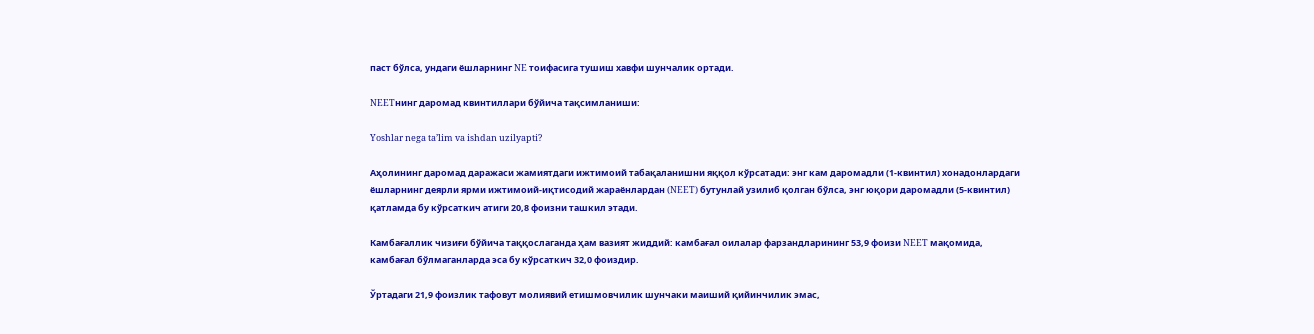паст бўлса, ундаги ёшларнинг NE тоифасига тушиш хавфи шунчалик ортади.

NEETнинг даромад квинтиллари бўйича тақсимланиши:

Yoshlar nega ta’lim va ishdan uzilyapti?

Аҳолининг даромад даражаси жамиятдаги ижтимоий табақаланишни яққол кўрсатади: энг кам даромадли (1-квинтил) хонадонлардаги ёшларнинг деярли ярми ижтимоий-иқтисодий жараёнлардан (NEET) бутунлай узилиб қолган бўлса, энг юқори даромадли (5-квинтил) қатламда бу кўрсаткич атиги 20,8 фоизни ташкил этади.

Камбағаллик чизиғи бўйича таққослаганда ҳам вазият жиддий: камбағал оилалар фарзандларининг 53,9 фоизи NEET мақомида, камбағал бўлмаганларда эса бу кўрсаткич 32,0 фоиздир.

Ўртадаги 21,9 фоизлик тафовут молиявий етишмовчилик шунчаки маиший қийинчилик эмас,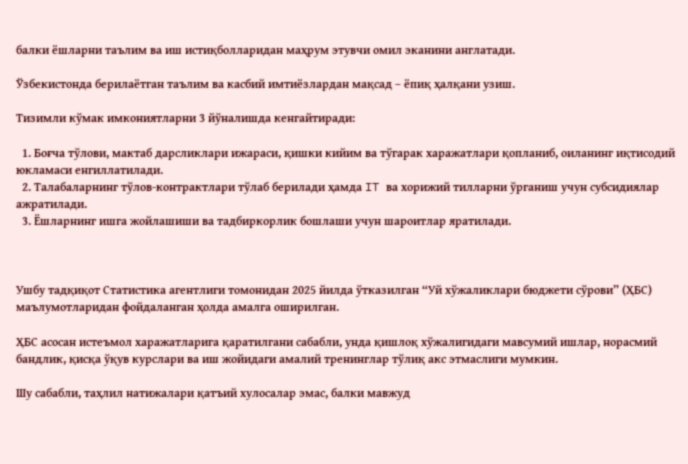балки ёшларни таълим ва иш истиқболларидан маҳрум этувчи омил эканини англатади.

Ўзбекистонда берилаётган таълим ва касбий имтиёзлардан мақсад – ёпиқ ҳалқани узиш.

Тизимли кўмак имкониятларни 3 йўналишда кенгайтиради:

  1. Боғча тўлови, мактаб дарсликлари ижараси, қишки кийим ва тўгарак харажатлари қопланиб, оиланинг иқтисодий юкламаси енгиллатилади.
  2. Талабаларнинг тўлов-контрактлари тўлаб берилади ҳамда IT ва хорижий тилларни ўрганиш учун субсидиялар ажратилади.
  3. Ёшларнинг ишга жойлашиши ва тадбиркорлик бошлаши учун шароитлар яратилади.



Ушбу тадқиқот Статистика агентлиги томонидан 2025 йилда ўтказилган “Уй хўжаликлари бюджети сўрови” (ҲБС) маълумотларидан фойдаланган ҳолда амалга оширилган.

ҲБС асосан истеъмол харажатларига қаратилгани сабабли, унда қишлоқ хўжалигидаги мавсумий ишлар, норасмий бандлик, қисқа ўқув курслари ва иш жойидаги амалий тренинглар тўлиқ акс этмаслиги мумкин.

Шу сабабли, таҳлил натижалари қатъий хулосалар эмас, балки мавжуд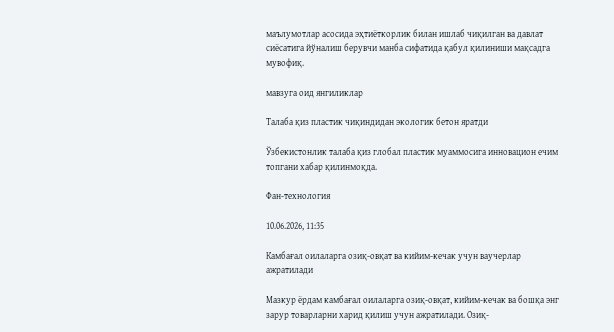маълумотлар асосида эҳтиёткорлик билан ишлаб чиқилган ва давлат сиёсатига йўналиш берувчи манба сифатида қабул қилиниши мақсадга мувофиқ.

мавзуга оид янгиликлар

Талаба қиз пластик чиқиндидан экологик бетон яратди

Ўзбекистонлик талаба қиз глобал пластик муаммосига инновацион ечим топгани хабар қилинмоқда.

Фан-технология

10.06.2026, 11:35

Камбағал оилаларга озиқ-овқат ва кийим-кечак учун ваучерлар ажратилади

Мазкур ёрдам камбағал оилаларга озиқ-овқат, кийим-кечак ва бошқа энг зарур товарларни харид қилиш учун ажратилади. Озиқ-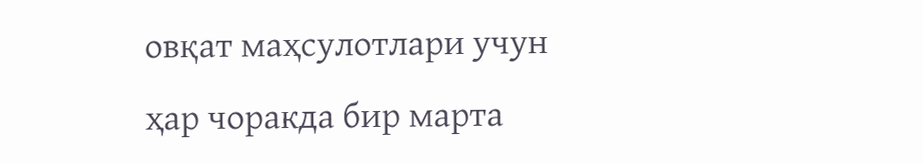овқат маҳсулотлари учун ҳар чоракда бир марта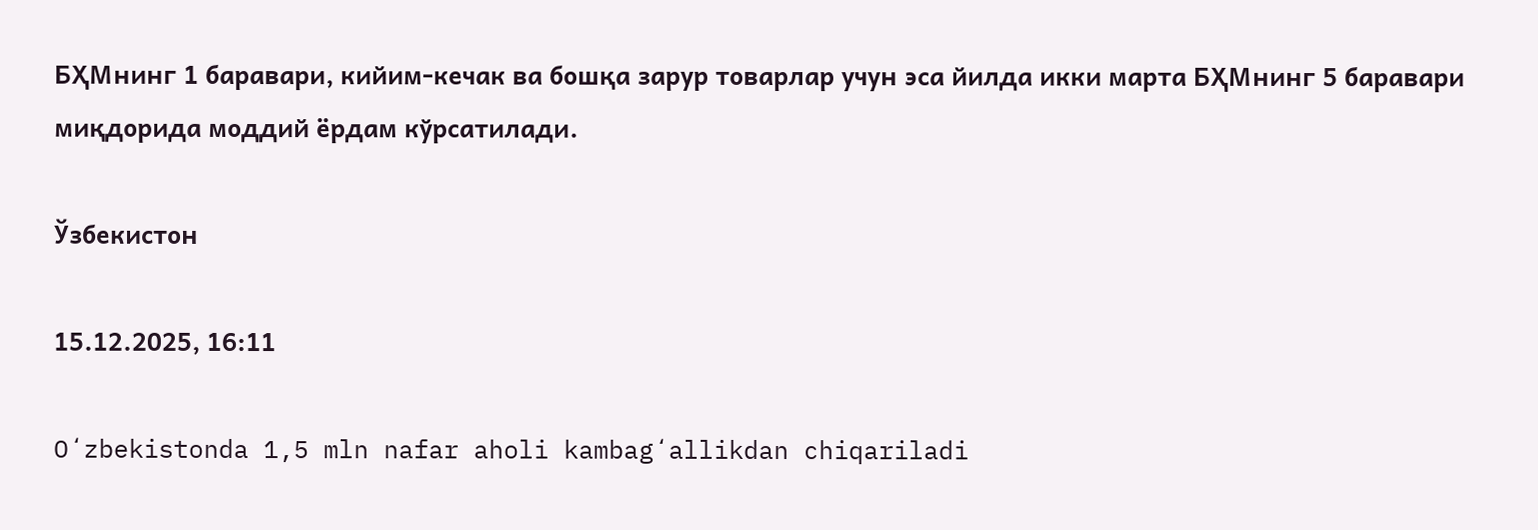БҲМнинг 1 баравари, кийим-кечак ва бошқа зарур товарлар учун эса йилда икки марта БҲМнинг 5 баравари миқдорида моддий ёрдам кўрсатилади.

Ўзбекистон

15.12.2025, 16:11

Oʻzbekistonda 1,5 mln nafar aholi kambagʻallikdan chiqariladi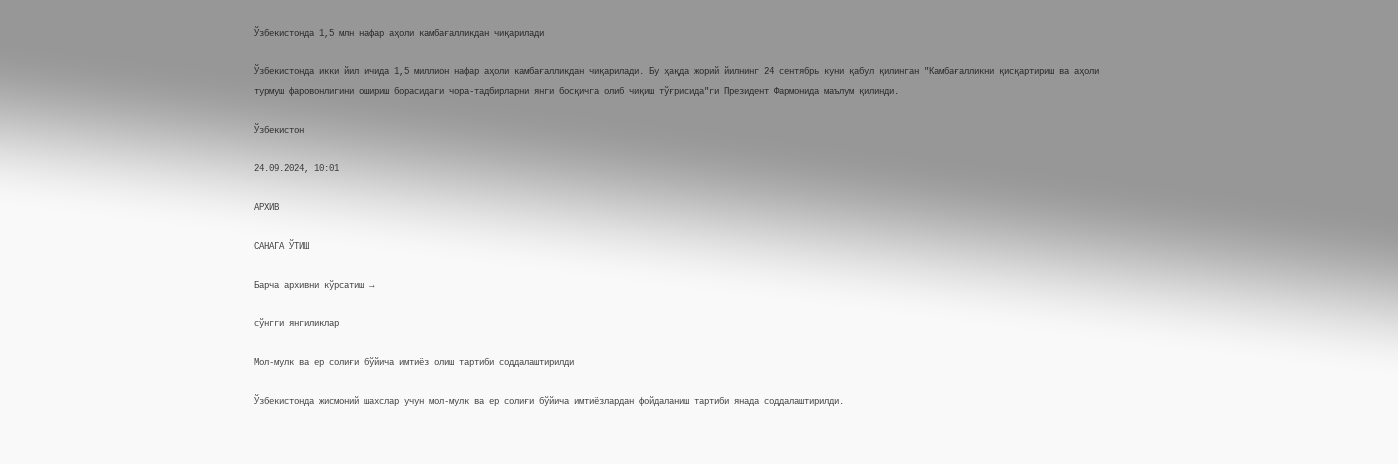Ўзбекистонда 1,5 млн нафар аҳоли камбағалликдан чиқарилади

Ўзбекистонда икки йил ичида 1,5 миллион нафар аҳоли камбағалликдан чиқарилади. Бу ҳақда жорий йилнинг 24 сентябрь куни қабул қилинган "Камбағалликни қисқартириш ва аҳоли турмуш фаровонлигини ошириш борасидаги чора-тадбирларни янги босқичга олиб чиқиш тўғрисида"ги Президент Фармонида маълум қилинди.

Ўзбекистон

24.09.2024, 10:01

АРХИВ

САНАГА ЎТИШ

Барча архивни кўрсатиш →

сўнгги янгиликлар

Мол-мулк ва ер солиғи бўйича имтиёз олиш тартиби соддалаштирилди

Ўзбекистонда жисмоний шахслар учун мол-мулк ва ер солиғи бўйича имтиёзлардан фойдаланиш тартиби янада соддалаштирилди.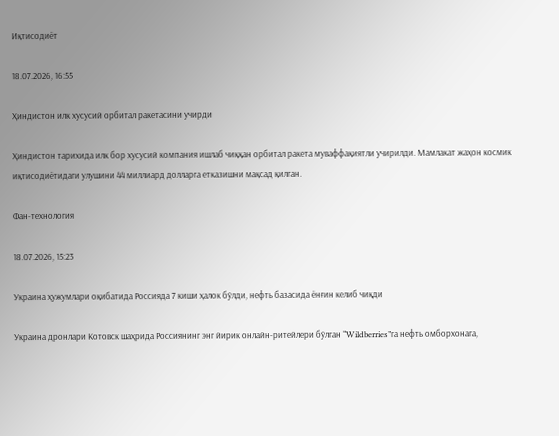Иқтисодиёт

18.07.2026, 16:55

Ҳиндистон илк хусусий орбитал ракетасини учирди

Ҳиндистон тарихида илк бор хусусий компания ишлаб чиққан орбитал ракета муваффақиятли учирилди. Мамлакат жаҳон космик иқтисодиётидаги улушини 44 миллиард долларга етказишни мақсад қилган.

Фан-технология

18.07.2026, 15:23

Украина ҳужумлари оқибатида Россияда 7 киши ҳалок бўлди, нефть базасида ёнғин келиб чиқди

Украина дронлари Котовск шаҳрида Россиянинг энг йирик онлайн-ритейлери бўлган “Wildberries”га нефть омборхонага,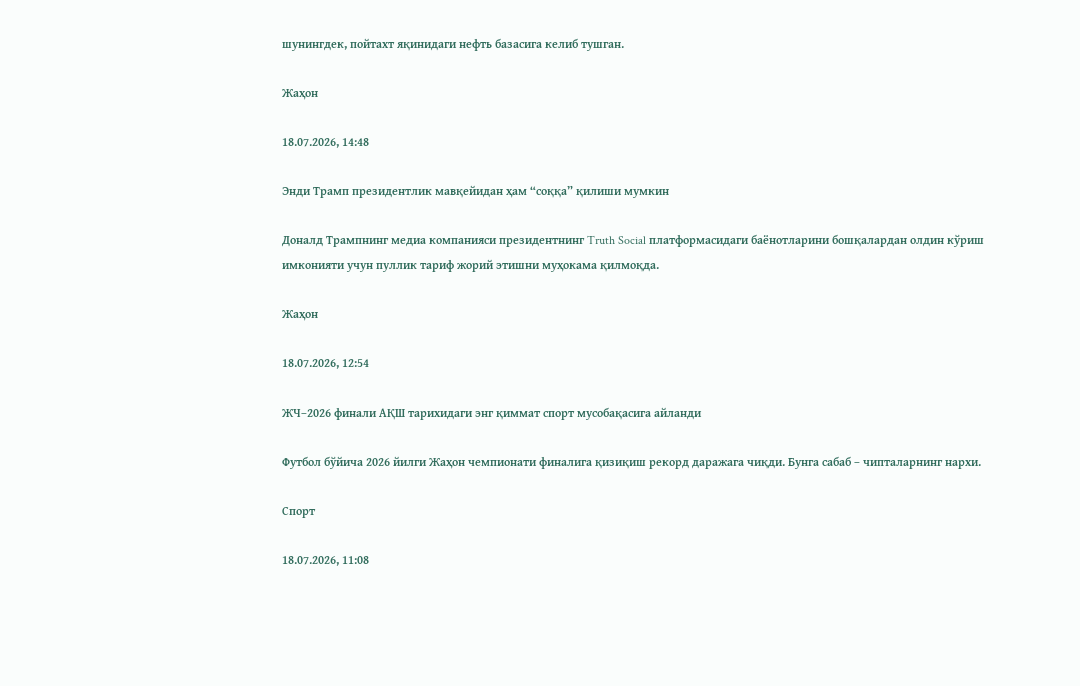шунингдек, пойтахт яқинидаги нефть базасига келиб тушган.

Жаҳон

18.07.2026, 14:48

Энди Трамп президентлик мавқейидан ҳам “соққа” қилиши мумкин

Доналд Трампнинг медиа компанияси президентнинг Truth Social платформасидаги баёнотларини бошқалардан олдин кўриш имконияти учун пуллик тариф жорий этишни муҳокама қилмоқда.

Жаҳон

18.07.2026, 12:54

ЖЧ–2026 финали АҚШ тарихидаги энг қиммат спорт мусобақасига айланди

Футбол бўйича 2026 йилги Жаҳон чемпионати финалига қизиқиш рекорд даражага чиқди. Бунга сабаб – чипталарнинг нархи.

Спорт

18.07.2026, 11:08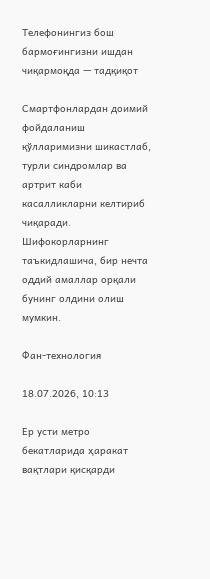Телефонингиз бош бармоғингизни ишдан чиқармоқда — тадқиқот

Смартфонлардан доимий фойдаланиш қўлларимизни шикастлаб, турли синдромлар ва артрит каби касалликларни келтириб чиқаради. Шифокорларнинг таъкидлашича, бир нечта оддий амаллар орқали бунинг олдини олиш мумкин.

Фан-технология

18.07.2026, 10:13

Ер усти метро бекатларида ҳаракат вақтлари қисқарди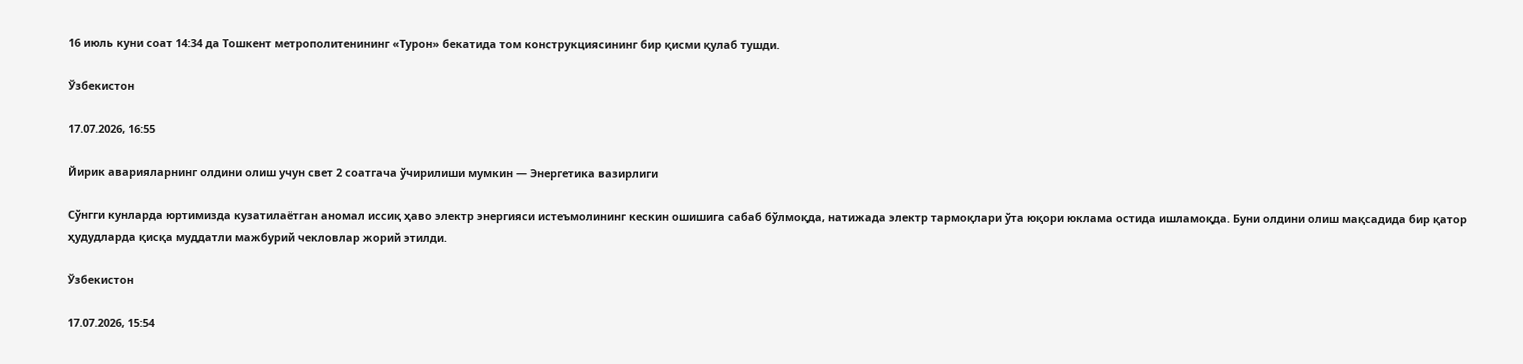16 июль куни соат 14:34 да Тошкент метрополитенининг «Турон» бекатида том конструкциясининг бир қисми қулаб тушди.

Ўзбекистон

17.07.2026, 16:55

Йирик аварияларнинг олдини олиш учун свет 2 соатгача ўчирилиши мумкин — Энергетика вазирлиги

Сўнгги кунларда юртимизда кузатилаётган аномал иссиқ ҳаво электр энергияси истеъмолининг кескин ошишига сабаб бўлмоқда, натижада электр тармоқлари ўта юқори юклама остида ишламоқда. Буни олдини олиш мақсадида бир қатор ҳудудларда қисқа муддатли мажбурий чекловлар жорий этилди.

Ўзбекистон

17.07.2026, 15:54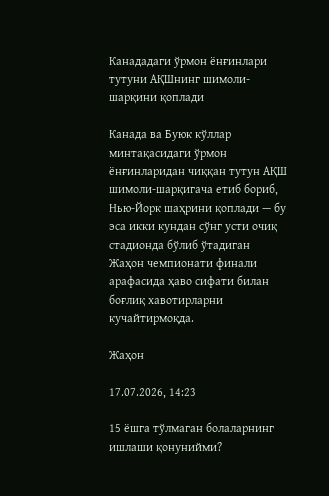Канададаги ўрмон ёнғинлари тутуни АҚШнинг шимоли-шарқини қоплади

Канада ва Буюк кўллар минтақасидаги ўрмон ёнғинларидан чиққан тутун АҚШ шимоли-шарқигача етиб бориб, Нью-Йорк шаҳрини қоплади — бу эса икки кундан сўнг усти очиқ стадионда бўлиб ўтадиган Жаҳон чемпионати финали арафасида ҳаво сифати билан боғлиқ хавотирларни кучайтирмоқда.

Жаҳон

17.07.2026, 14:23

15 ёшга тўлмаган болаларнинг ишлаши қонунийми?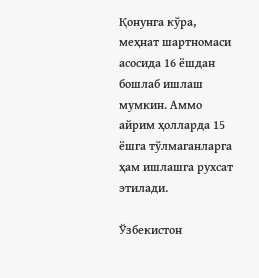Қонунга кўра, меҳнат шартномаси асосида 16 ёшдан бошлаб ишлаш мумкин. Аммо айрим ҳолларда 15 ёшга тўлмаганларга ҳам ишлашга рухсат этилади.

Ўзбекистон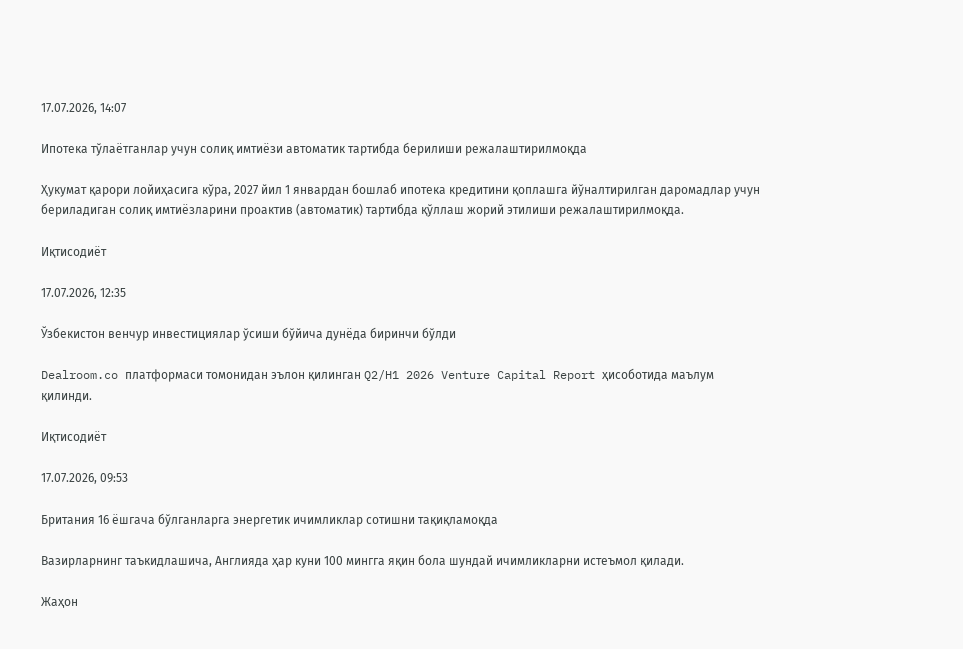17.07.2026, 14:07

Ипотека тўлаётганлар учун солиқ имтиёзи автоматик тартибда берилиши режалаштирилмоқда

Ҳукумат қарори лойиҳасига кўра, 2027 йил 1 январдан бошлаб ипотека кредитини қоплашга йўналтирилган даромадлар учун бериладиган солиқ имтиёзларини проактив (автоматик) тартибда қўллаш жорий этилиши режалаштирилмоқда.

Иқтисодиёт

17.07.2026, 12:35

Ўзбекистон венчур инвестициялар ўсиши бўйича дунёда биринчи бўлди

Dealroom.co платформаси томонидан эълон қилинган Q2/H1 2026 Venture Capital Report ҳисоботида маълум қилинди.

Иқтисодиёт

17.07.2026, 09:53

Британия 16 ёшгача бўлганларга энергетик ичимликлар сотишни тақиқламоқда

Вазирларнинг таъкидлашича, Англияда ҳар куни 100 мингга яқин бола шундай ичимликларни истеъмол қилади.

Жаҳон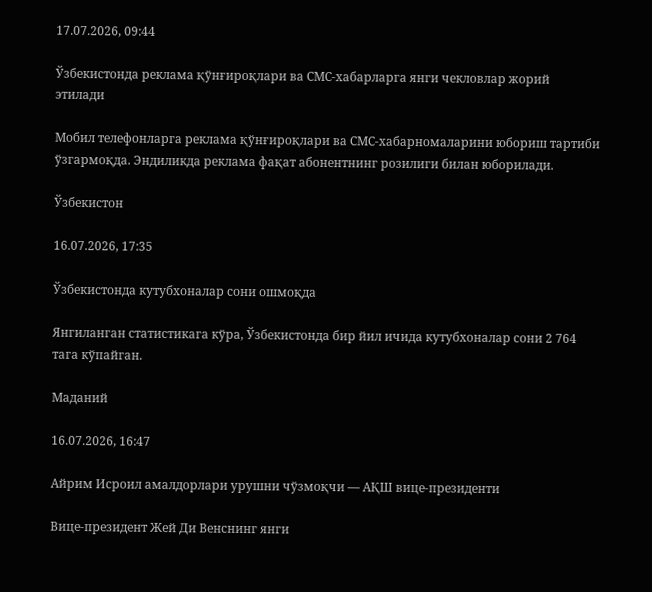17.07.2026, 09:44

Ўзбекистонда реклама қўнғироқлари ва СМС-хабарларга янги чекловлар жорий этилади

Мобил телефонларга реклама қўнғироқлари ва СМС-хабарномаларини юбориш тартиби ўзгармоқда. Эндиликда реклама фақат абонентнинг розилиги билан юборилади.

Ўзбекистон

16.07.2026, 17:35

Ўзбекистонда кутубхоналар сони ошмоқда

Янгиланган статистикага кўра, Ўзбекистонда бир йил ичида кутубхоналар сони 2 764 тага кўпайган.

Маданий

16.07.2026, 16:47

Айрим Исроил амалдорлари урушни чўзмоқчи — АҚШ вице-президенти

Вице-президент Жей Ди Венснинг янги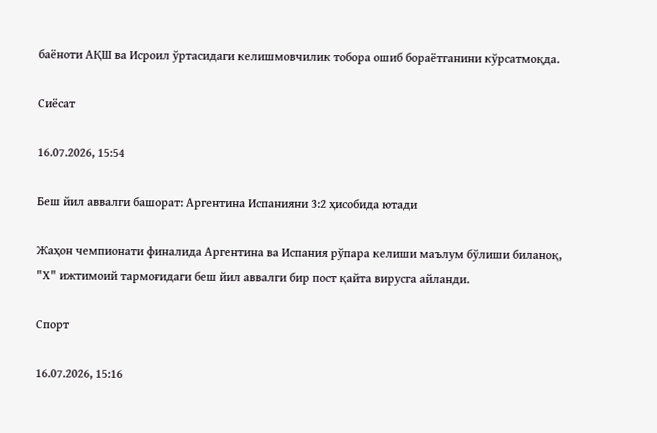баёноти АҚШ ва Исроил ўртасидаги келишмовчилик тобора ошиб бораётганини кўрсатмоқда.

Сиёсат

16.07.2026, 15:54

Беш йил аввалги башорат: Аргентина Испанияни 3:2 ҳисобида ютади

Жаҳон чемпионати финалида Аргентина ва Испания рўпара келиши маълум бўлиши биланоқ, "Х" ижтимоий тармоғидаги беш йил аввалги бир пост қайта вирусга айланди.

Спорт

16.07.2026, 15:16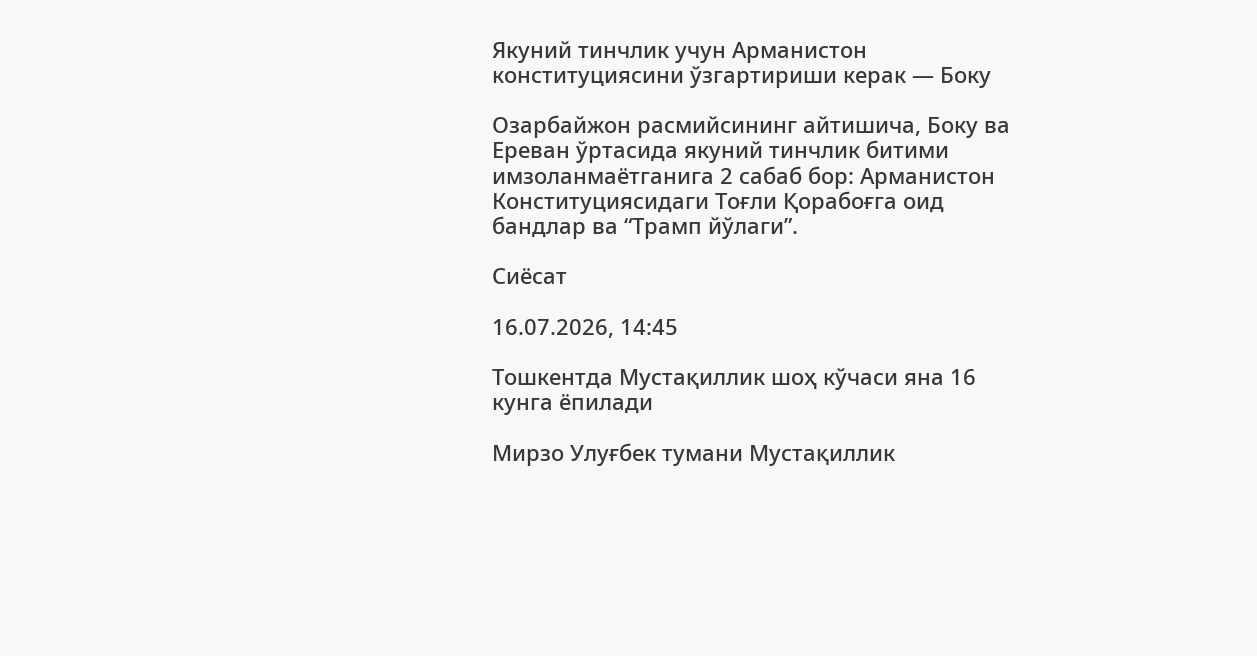Якуний тинчлик учун Арманистон конституциясини ўзгартириши керак — Боку

Озарбайжон расмийсининг айтишича, Боку ва Ереван ўртасида якуний тинчлик битими имзоланмаётганига 2 сабаб бор: Арманистон Конституциясидаги Тоғли Қорабоғга оид бандлар ва “Трамп йўлаги”.

Сиёсат

16.07.2026, 14:45

Тошкентда Мустақиллик шоҳ кўчаси яна 16 кунга ёпилади

Мирзо Улуғбек тумани Мустақиллик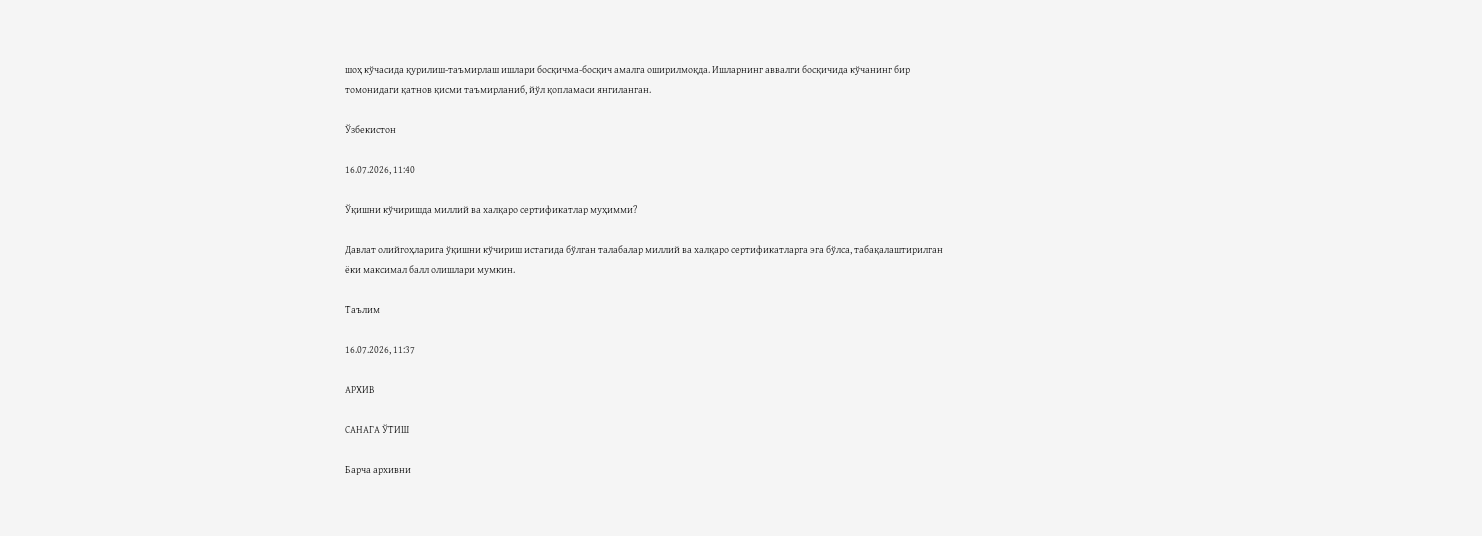шоҳ кўчасида қурилиш-таъмирлаш ишлари босқичма-босқич амалга оширилмоқда. Ишларнинг аввалги босқичида кўчанинг бир томонидаги қатнов қисми таъмирланиб, йўл қопламаси янгиланган.

Ўзбекистон

16.07.2026, 11:40

Ўқишни кўчиришда миллий ва халқаро сертификатлар муҳимми?

Давлат олийгоҳларига ўқишни кўчириш истагида бўлган талабалар миллий ва халқаро сертификатларга эга бўлса, табақалаштирилган ёки максимал балл олишлари мумкин.

Таълим

16.07.2026, 11:37

АРХИВ

САНАГА ЎТИШ

Барча архивни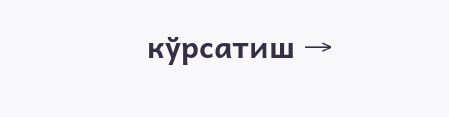кўрсатиш →